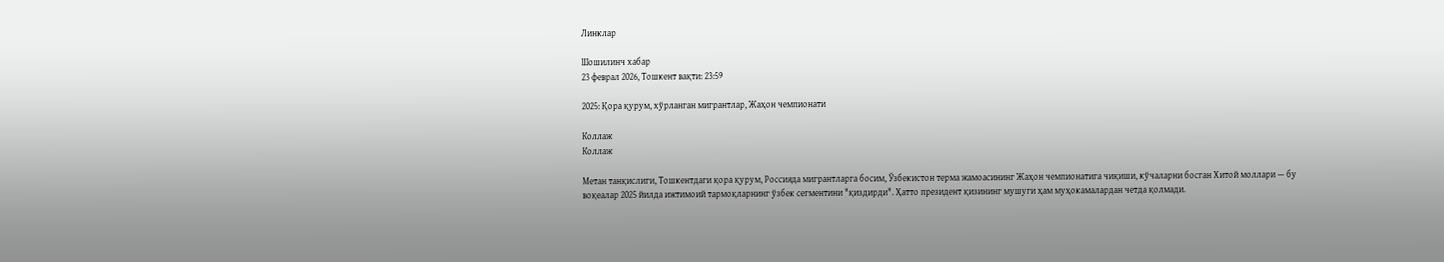Линклар

Шошилинч хабар
23 феврал 2026, Тошкент вақти: 23:59

2025: Қора қурум, хўрланган мигрантлар, Жаҳон чемпионати

Коллаж
Коллаж

Метан танқислиги, Тошкентдаги қора қурум, Россияда мигрантларга босим, Ўзбекистон терма жамоасининг Жаҳон чемпионатига чиқиши, кўчаларни босган Хитой моллари — бу воқеалар 2025 йилда ижтимоий тармоқларнинг ўзбек сегментини "қиздирди". Ҳатто президент қизининг мушуги ҳам муҳокамалардан четда қолмади.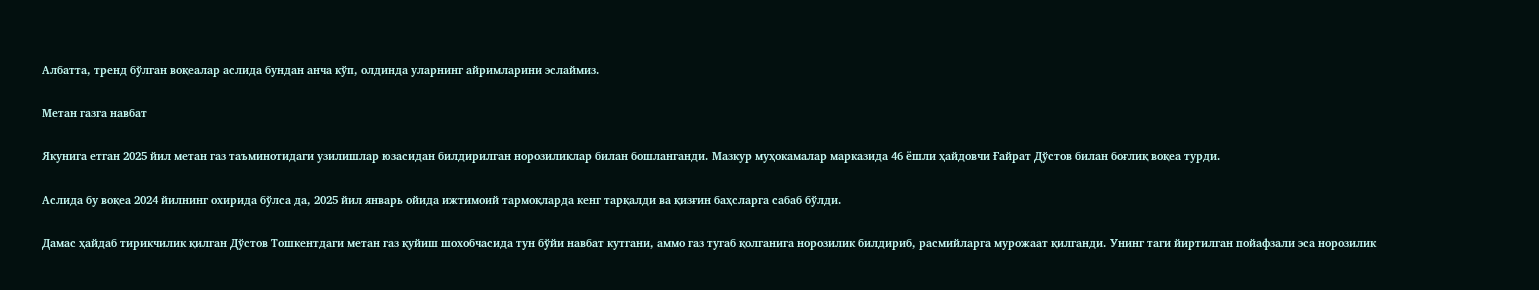Албатта, тренд бўлган воқеалар аслида бундан анча кўп, олдинда уларнинг айримларини эслаймиз.

Метан газга навбат

Якунига етган 2025 йил метан газ таъминотидаги узилишлар юзасидан билдирилган норозиликлар билан бошланганди. Мазкур муҳокамалар марказида 46 ёшли ҳайдовчи Ғайрат Дўстов билан боғлиқ воқеа турди.

Аслида бу воқеа 2024 йилнинг охирида бўлса да, 2025 йил январь ойида ижтимоий тармоқларда кенг тарқалди ва қизғин баҳсларга сабаб бўлди.

Дамас ҳайдаб тирикчилик қилган Дўстов Тошкентдаги метан газ қуйиш шохобчасида тун бўйи навбат кутгани, аммо газ тугаб қолганига норозилик билдириб, расмийларга мурожаат қилганди. Унинг таги йиртилган пойафзали эса норозилик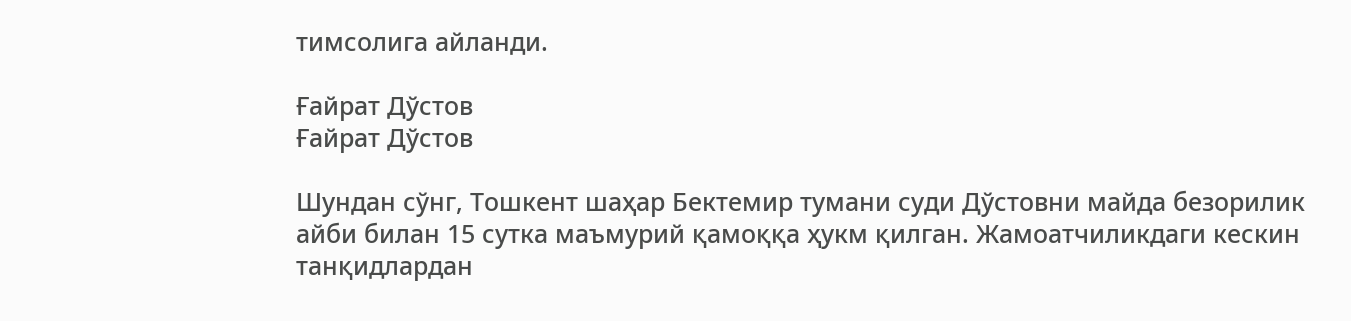тимсолига айланди.

Ғайрат Дўстов
Ғайрат Дўстов

Шундан сўнг, Тошкент шаҳар Бектемир тумани суди Дўстовни майда безорилик айби билан 15 сутка маъмурий қамоққа ҳукм қилган. Жамоатчиликдаги кескин танқидлардан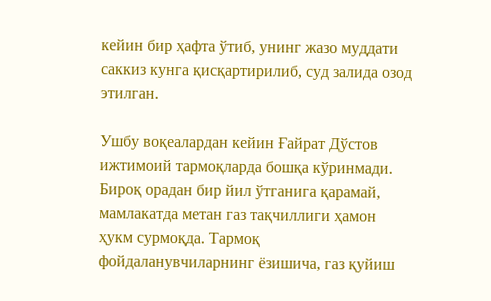кейин бир ҳафта ўтиб, унинг жазо муддати саккиз кунга қисқартирилиб, суд залида озод этилган.

Ушбу воқеалардан кейин Ғайрат Дўстов ижтимоий тармоқларда бошқа кўринмади. Бироқ орадан бир йил ўтганига қарамай, мамлакатда метан газ тақчиллиги ҳамон ҳукм сурмоқда. Тармоқ фойдаланувчиларнинг ёзишича, газ қуйиш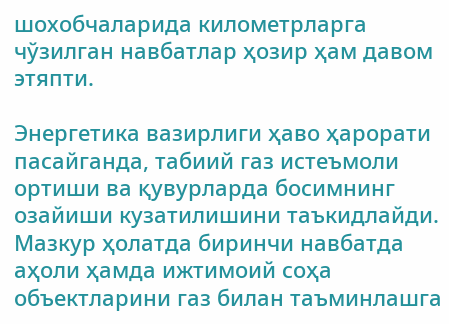шохобчаларида километрларга чўзилган навбатлар ҳозир ҳам давом этяпти.

Энергетика вазирлиги ҳаво ҳарорати пасайганда, табиий газ истеъмоли ортиши ва қувурларда босимнинг озайиши кузатилишини таъкидлайди. Мазкур ҳолатда биринчи навбатда аҳоли ҳамда ижтимоий соҳа объектларини газ билан таъминлашга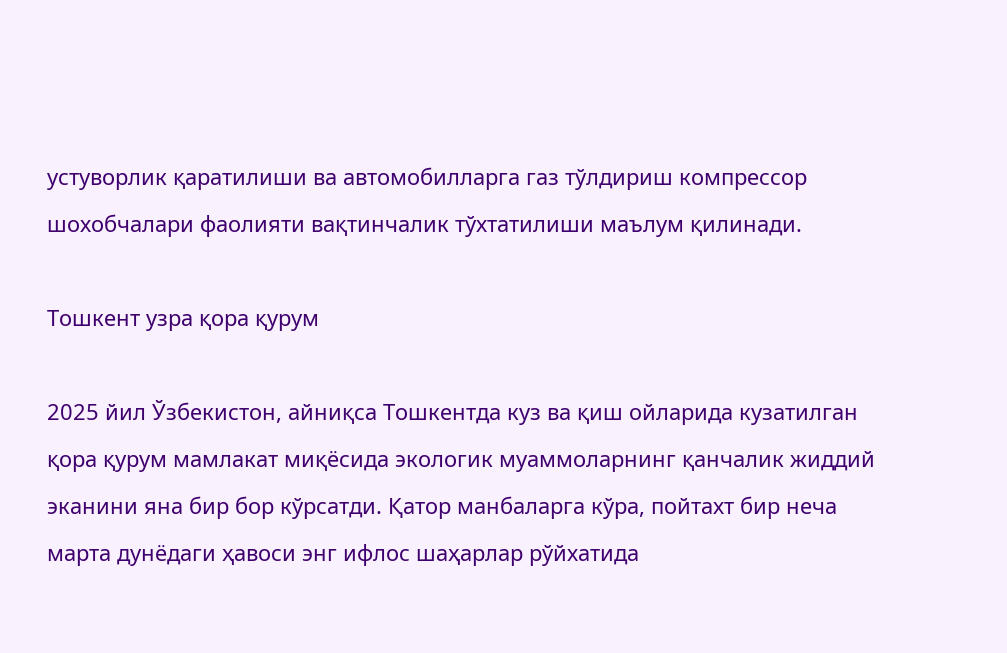устуворлик қаратилиши ва автомобилларга газ тўлдириш компрессор шохобчалари фаолияти вақтинчалик тўхтатилиши маълум қилинади.

Тошкент узра қора қурум

2025 йил Ўзбекистон, айниқса Тошкентда куз ва қиш ойларида кузатилган қора қурум мамлакат миқёсида экологик муаммоларнинг қанчалик жиддий эканини яна бир бор кўрсатди. Қатор манбаларга кўра, пойтахт бир неча марта дунёдаги ҳавоси энг ифлос шаҳарлар рўйхатида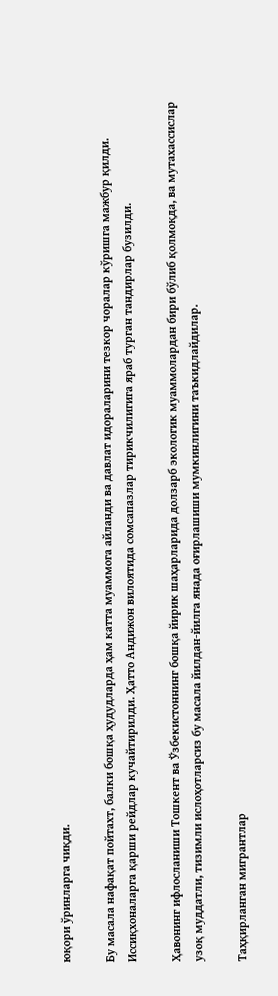юқори ўринларга чиқди.

Бу масала нафақат пойтахт, балки бошқа ҳудудларда ҳам катта муаммога айланди ва давлат идораларини тезкор чоралар кўришга мажбур қилди. Иссиқхоналарга қарши рейдлар кучайтирилди. Ҳатто Андижон вилоятида сомсапазлар тирикчилигига яраб турган тандирлар бузилди.

Ҳавонинг ифлосланиши Тошкент ва Ўзбекистоннинг бошқа йирик шаҳарларида долзарб экологик муаммолардан бири бўлиб қолмоқда, ва мутахассислар узоқ муддатли, тизимли ислоҳотларсиз бу масала йилдан-йилга янада оғирлашиши мумкинлигини таъкидлайдилар.

Таҳқирланган мигрантлар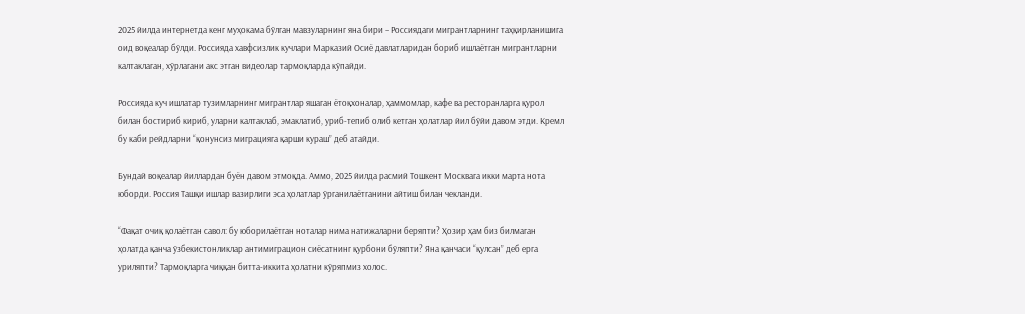2025 йилда интернетда кенг муҳокама бўлган мавзуларнинг яна бири – Россиядаги мигрантларнинг таҳқирланишига оид воқеалар бўлди. Россияда хавфсизлик кучлари Марказий Осиё давлатларидан бориб ишлаётган мигрантларни калтаклаган, хўрлагани акс этган видеолар тармоқларда кўпайди.

Россияда куч ишлатар тузимларнинг мигрантлар яшаган ётоқхоналар, ҳаммомлар, кафе ва ресторанларга қурол билан бостириб кириб, уларни калтаклаб, эмаклатиб, уриб-тепиб олиб кетган ҳолатлар йил бўйи давом этди. Кремл бу каби рейдларни “қонунсиз миграцияга қарши кураш” деб атайди.

Бундай воқеалар йиллардан буён давом этмоқда. Аммо, 2025 йилда расмий Тошкент Москвага икки марта нота юборди. Россия Ташқи ишлар вазирлиги эса ҳолатлар ўрганилаётганини айтиш билан чекланди.

“Фақат очиқ қолаётган савол: бу юборилаётган ноталар нима натижаларни беряпти? Ҳозир ҳам биз билмаган ҳолатда қанча ўзбекистонликлар антимиграцион сиёсатнинг қурбони бўляпти? Яна қанчаси “қулсан” деб ерга уриляпти? Тармоқларга чиққан битта-иккита ҳолатни кўряпмиз холос.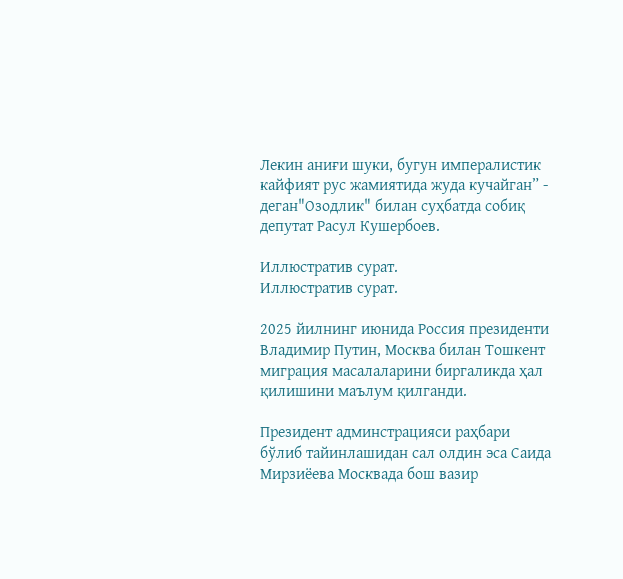Лекин аниғи шуки, бугун импералистик кайфият рус жамиятида жуда кучайган” - деган"Озодлик" билан суҳбатда собиқ депутат Расул Кушербоев.

Иллюстратив сурат.
Иллюстратив сурат.

2025 йилнинг июнида Россия президенти Владимир Путин, Москва билан Тошкент миграция масалаларини биргаликда ҳал қилишини маълум қилганди.

Президент админстрацияси раҳбари бўлиб тайинлашидан сал олдин эса Саида Мирзиёева Москвада бош вазир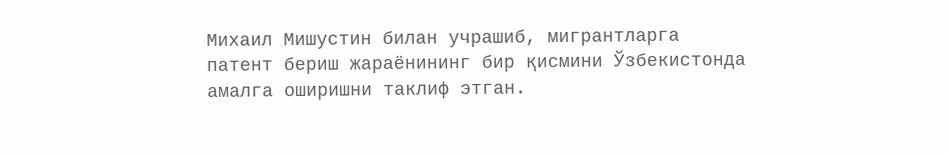Михаил Мишустин билан учрашиб, мигрантларга патент бериш жараёнининг бир қисмини Ўзбекистонда амалга оширишни таклиф этган.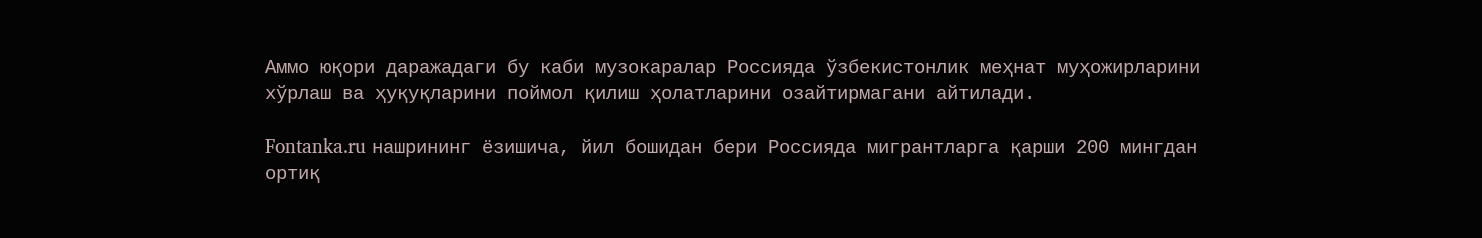Аммо юқори даражадаги бу каби музокаралар Россияда ўзбекистонлик меҳнат муҳожирларини хўрлаш ва ҳуқуқларини поймол қилиш ҳолатларини озайтирмагани айтилади.

Fontanka.ru нашрининг ёзишича, йил бошидан бери Россияда мигрантларга қарши 200 мингдан ортиқ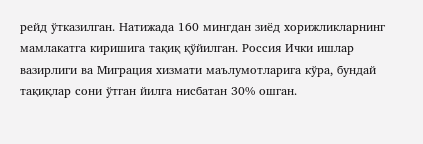рейд ўтказилган. Натижада 160 мингдан зиёд хорижликларнинг мамлакатга киришига тақиқ қўйилган. Россия Ички ишлар вазирлиги ва Миграция хизмати маълумотларига кўра, бундай тақиқлар сони ўтган йилга нисбатан 30% ошган.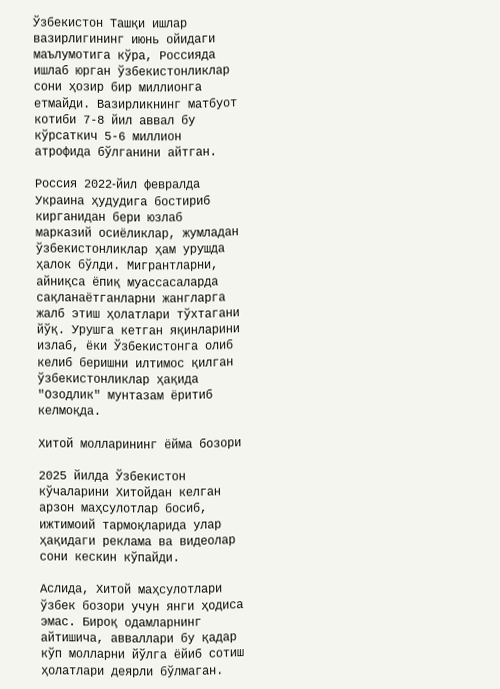Ўзбекистон Ташқи ишлар вазирлигининг июнь ойидаги маълумотига кўра, Россияда ишлаб юрган ўзбекистонликлар сони ҳозир бир миллионга етмайди. Вазирликнинг матбуот котиби 7-8 йил аввал бу кўрсаткич 5-6 миллион атрофида бўлганини айтган.

Россия 2022‑йил февралда Украина ҳудудига бостириб кирганидан бери юзлаб марказий осиёликлар, жумладан ўзбекистонликлар ҳам урушда ҳалок бўлди. Мигрантларни, айниқса ёпиқ муассасаларда сақланаётганларни жангларга жалб этиш ҳолатлари тўхтагани йўқ. Урушга кетган яқинларини излаб, ёки Ўзбекистонга олиб келиб беришни илтимос қилган ўзбекистонликлар ҳақида "Озодлик" мунтазам ёритиб келмоқда.

Хитой молларининг ёйма бозори

2025 йилда Ўзбекистон кўчаларини Хитойдан келган арзон маҳсулотлар босиб, ижтимоий тармоқларида улар ҳақидаги реклама ва видеолар сони кескин кўпайди.

Аслида, Хитой маҳсулотлари ўзбек бозори учун янги ҳодиса эмас. Бироқ одамларнинг айтишича, авваллари бу қадар кўп молларни йўлга ёйиб сотиш ҳолатлари деярли бўлмаган.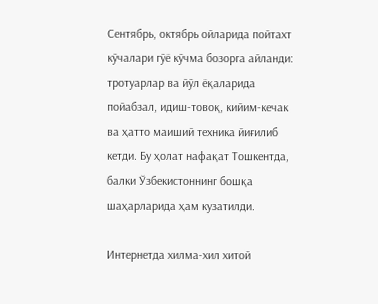Сентябрь, октябрь ойларида пойтахт кўчалари гўё кўчма бозорга айланди: тротуарлар ва йўл ёқаларида пойабзал, идиш-товоқ, кийим-кечак ва ҳатто маиший техника йиғилиб кетди. Бу ҳолат нафақат Тошкентда, балки Ўзбекистоннинг бошқа шаҳарларида ҳам кузатилди.

Интернетда хилма-хил хитой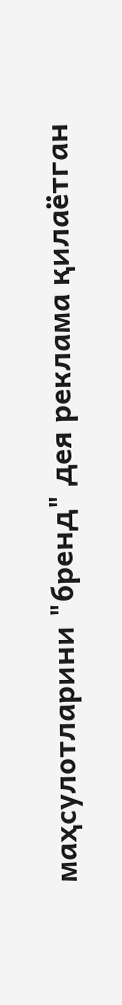маҳсулотларини "бренд" дея реклама қилаётган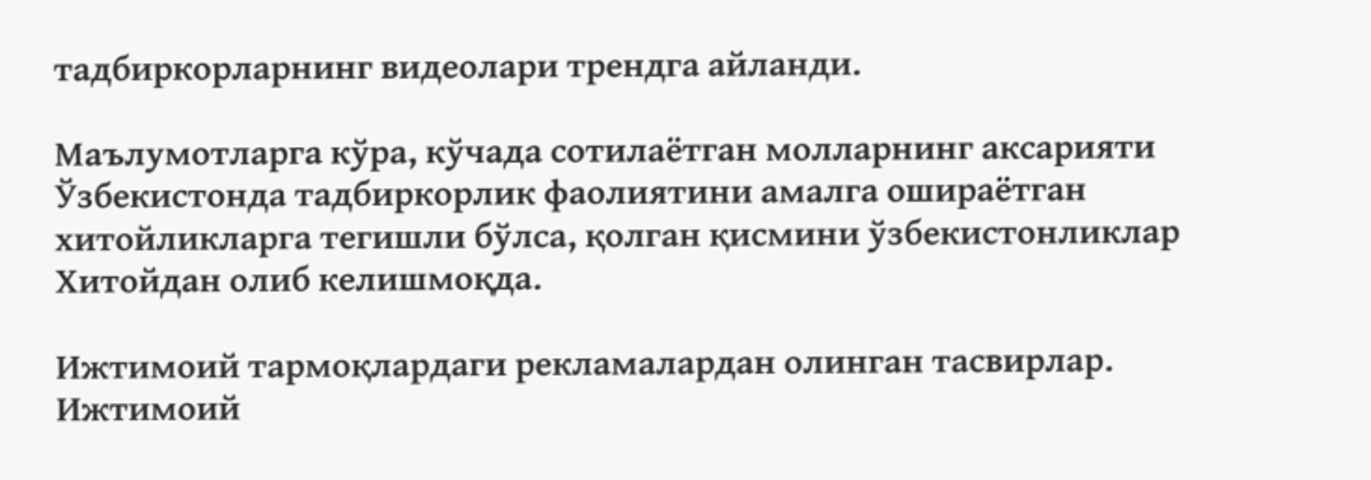тадбиркорларнинг видеолари трендга айланди.

Маълумотларга кўра, кўчада сотилаётган молларнинг аксарияти Ўзбекистонда тадбиркорлик фаолиятини амалга ошираётган хитойликларга тегишли бўлса, қолган қисмини ўзбекистонликлар Хитойдан олиб келишмоқда.

Ижтимоий тармоқлардаги рекламалардан олинган тасвирлар.
Ижтимоий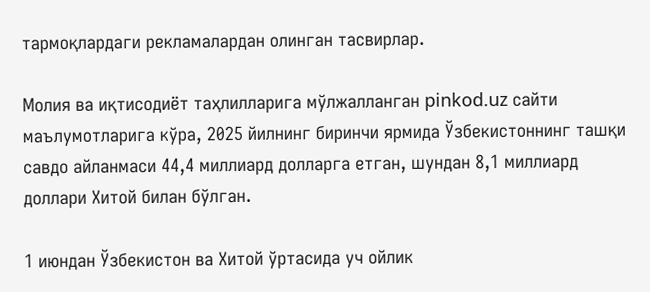тармоқлардаги рекламалардан олинган тасвирлар.

Молия ва иқтисодиёт таҳлилларига мўлжалланган pinkod.uz сайти маълумотларига кўра, 2025 йилнинг биринчи ярмида Ўзбекистоннинг ташқи савдо айланмаси 44,4 миллиард долларга етган, шундан 8,1 миллиард доллари Хитой билан бўлган.

1 июндан Ўзбекистон ва Хитой ўртасида уч ойлик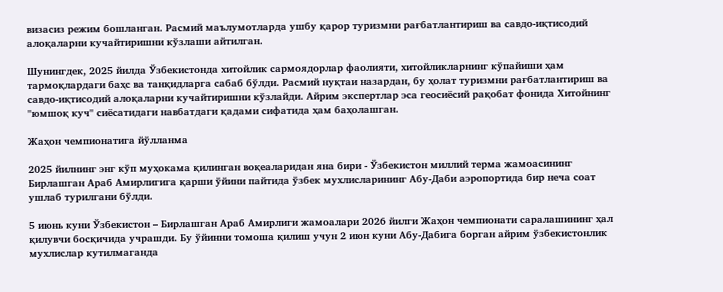визасиз режим бошланган. Расмий маълумотларда ушбу қарор туризмни рағбатлантириш ва савдо-иқтисодий алоқаларни кучайтиришни кўзлаши айтилган.

Шунингдек, 2025 йилда Ўзбекистонда хитойлик сармоядорлар фаолияти, хитойликларнинг кўпайиши ҳам тармоқлардаги баҳс ва танқидларга сабаб бўлди. Расмий нуқтаи назардан, бу ҳолат туризмни рағбатлантириш ва савдо-иқтисодий алоқаларни кучайтиришни кўзлайди. Айрим экспертлар эса геосиёсий рақобат фонида Хитойнинг "юмшоқ куч" сиёсатидаги навбатдаги қадами сифатида ҳам баҳолашган.

Жаҳон чемпионатига йўлланма

2025 йилнинг энг кўп муҳокама қилинган воқеаларидан яна бири - Ўзбекистон миллий терма жамоасининг Бирлашган Араб Амирлигига қарши ўйини пайтида ўзбек мухлисларининг Абу-Даби аэропортида бир неча соат ушлаб турилгани бўлди.

5 июнь куни Ўзбекистон – Бирлашган Араб Амирлиги жамоалари 2026 йилги Жаҳон чемпионати саралашининг ҳал қилувчи босқичида учрашди. Бу ўйинни томоша қилиш учун 2 июн куни Абу-Дабига борган айрим ўзбекистонлик мухлислар кутилмаганда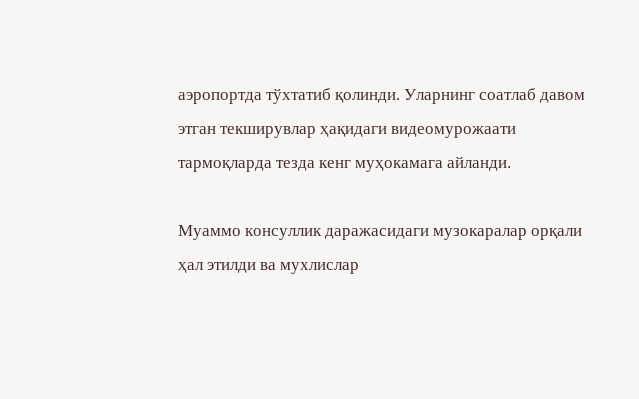аэропортда тўхтатиб қолинди. Уларнинг соатлаб давом этган текширувлар ҳақидаги видеомурожаати тармоқларда тезда кенг муҳокамага айланди.

Муаммо консуллик даражасидаги музокаралар орқали ҳал этилди ва мухлислар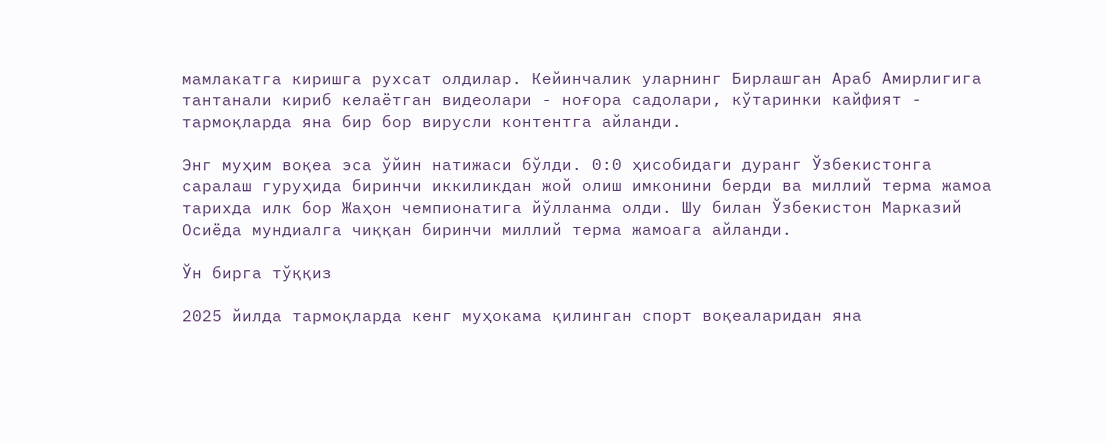мамлакатга киришга рухсат олдилар. Кейинчалик уларнинг Бирлашган Араб Амирлигига тантанали кириб келаётган видеолари - ноғора садолари, кўтаринки кайфият - тармоқларда яна бир бор вирусли контентга айланди.

Энг муҳим воқеа эса ўйин натижаси бўлди. 0:0 ҳисобидаги дуранг Ўзбекистонга саралаш гуруҳида биринчи иккиликдан жой олиш имконини берди ва миллий терма жамоа тарихда илк бор Жаҳон чемпионатига йўлланма олди. Шу билан Ўзбекистон Марказий Осиёда мундиалга чиққан биринчи миллий терма жамоага айланди.

Ўн бирга тўққиз

2025 йилда тармоқларда кенг муҳокама қилинган спорт воқеаларидан яна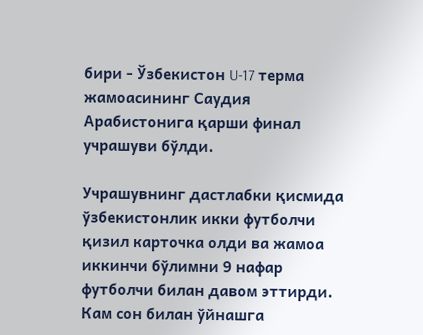бири - Ўзбекистон U‑17 терма жамоасининг Саудия Арабистонига қарши финал учрашуви бўлди.

Учрашувнинг дастлабки қисмида ўзбекистонлик икки футболчи қизил карточка олди ва жамоа иккинчи бўлимни 9 нафар футболчи билан давом эттирди. Кам сон билан ўйнашга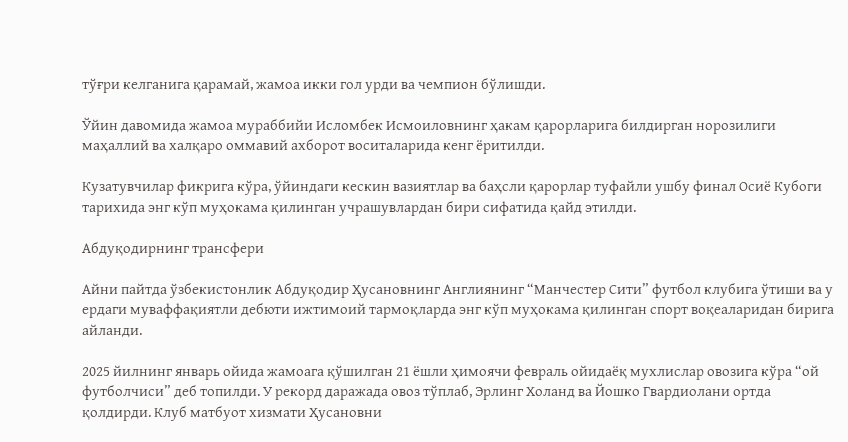тўғри келганига қарамай, жамоа икки гол урди ва чемпион бўлишди.

Ўйин давомида жамоа мураббийи Исломбек Исмоиловнинг ҳакам қарорларига билдирган норозилиги маҳаллий ва халқаро оммавий ахборот воситаларида кенг ёритилди.

Кузатувчилар фикрига кўра, ўйиндаги кескин вазиятлар ва баҳсли қарорлар туфайли ушбу финал Осиё Кубоги тарихида энг кўп муҳокама қилинган учрашувлардан бири сифатида қайд этилди.

Абдуқодирнинг трансфери

Айни пайтда ўзбекистонлик Абдуқодир Ҳусановнинг Англиянинг “Манчестер Сити” футбол клубига ўтиши ва у ердаги муваффақиятли дебюти ижтимоий тармоқларда энг кўп муҳокама қилинган спорт воқеаларидан бирига айланди.

2025 йилнинг январь ойида жамоага қўшилган 21 ёшли ҳимоячи февраль ойидаёқ мухлислар овозига кўра “ой футболчиси” деб топилди. У рекорд даражада овоз тўплаб, Эрлинг Холанд ва Йошко Гвардиолани ортда қолдирди. Клуб матбуот хизмати Ҳусановни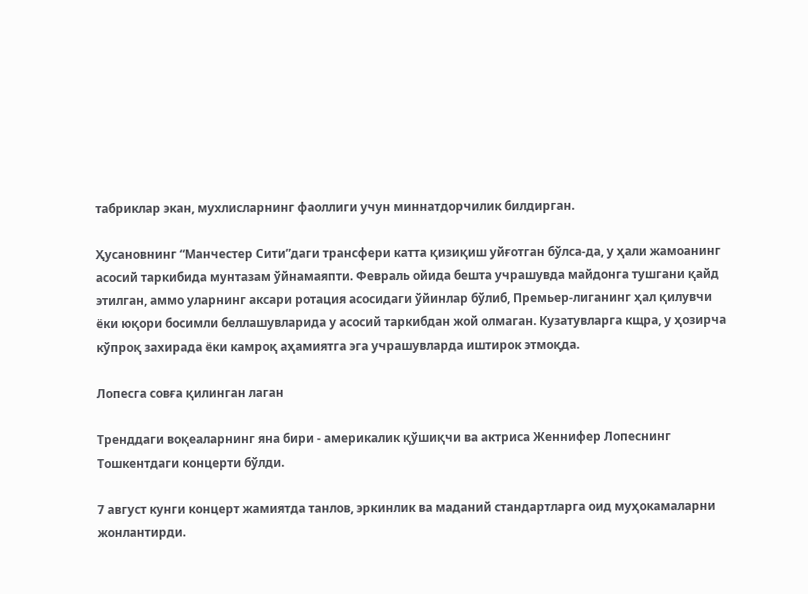табриклар экан, мухлисларнинг фаоллиги учун миннатдорчилик билдирган.

Ҳусановнинг “Манчестер Сити”даги трансфери катта қизиқиш уйғотган бўлса‑да, у ҳали жамоанинг асосий таркибида мунтазам ўйнамаяпти. Февраль ойида бешта учрашувда майдонга тушгани қайд этилган, аммо уларнинг аксари ротация асосидаги ўйинлар бўлиб, Премьер‑лиганинг ҳал қилувчи ёки юқори босимли беллашувларида у асосий таркибдан жой олмаган. Кузатувларга кщра, у ҳозирча кўпроқ захирада ёки камроқ аҳамиятга эга учрашувларда иштирок этмоқда.

Лопесга совға қилинган лаган

Тренддаги воқеаларнинг яна бири - америкалик қўшиқчи ва актриса Женнифер Лопеснинг Тошкентдаги концерти бўлди.

7 август кунги концерт жамиятда танлов, эркинлик ва маданий стандартларга оид муҳокамаларни жонлантирди.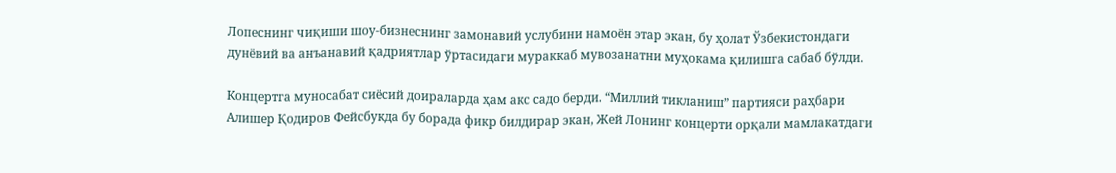Лопеснинг чиқиши шоу-бизнеснинг замонавий услубини намоён этар экан, бу ҳолат Ўзбекистондаги дунёвий ва анъанавий қадриятлар ўртасидаги мураккаб мувозанатни муҳокама қилишга сабаб бўлди.

Концертга муносабат сиёсий доираларда ҳам акс садо берди. “Миллий тикланиш” партияси раҳбари Алишер Қодиров Фейсбукда бу борада фикр билдирар экан, Жей Лонинг концерти орқали мамлакатдаги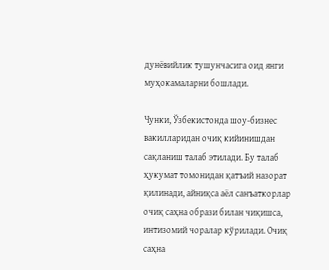дунёвийлик тушунчасига оид янги муҳокамаларни бошлади.

Чунки, Ўзбекистонда шоу-бизнес вакилларидан очиқ кийинишдан сақланиш талаб этилади. Бу талаб ҳукумат томонидан қатъий назорат қилинади, айниқса аёл санъаткорлар очиқ саҳна образи билан чиқишса, интизомий чоралар кўрилади. Очиқ саҳна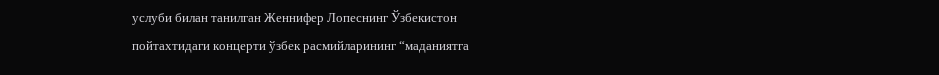услуби билан танилган Женнифер Лопеснинг Ўзбекистон пойтахтидаги концерти ўзбек расмийларининг “маданиятга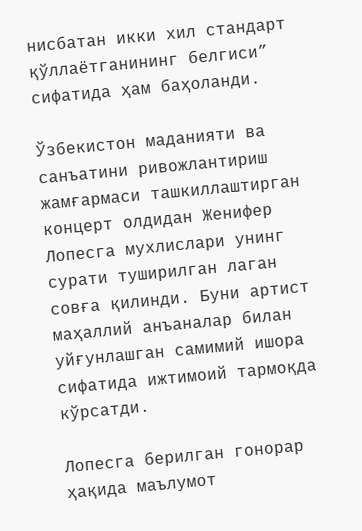нисбатан икки хил стандарт қўллаётганининг белгиси” сифатида ҳам баҳоланди.

Ўзбекистон маданияти ва санъатини ривожлантириш жамғармаси ташкиллаштирган концерт олдидан Женифер Лопесга мухлислари унинг сурати туширилган лаган совға қилинди. Буни артист маҳаллий анъаналар билан уйғунлашган самимий ишора сифатида ижтимоий тармоқда кўрсатди.

Лопесга берилган гонорар ҳақида маълумот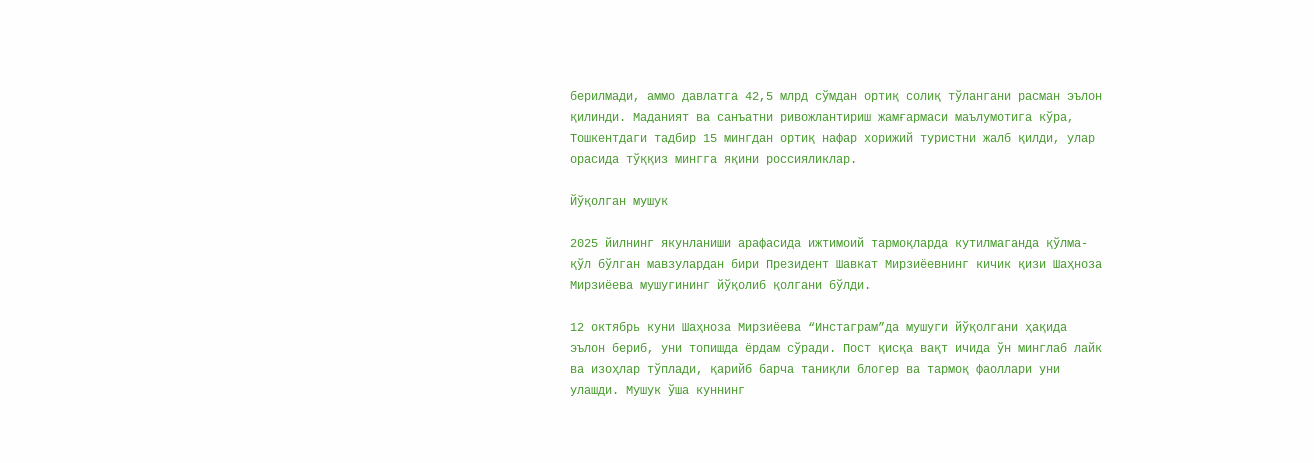берилмади, аммо давлатга 42,5 млрд сўмдан ортиқ солиқ тўлангани расман эълон қилинди. Маданият ва санъатни ривожлантириш жамғармаси маълумотига кўра, Тошкентдаги тадбир 15 мингдан ортиқ нафар хорижий туристни жалб қилди, улар орасида тўққиз мингга яқини россияликлар.

Йўқолган мушук

2025 йилнинг якунланиши арафасида ижтимоий тармоқларда кутилмаганда қўлма-қўл бўлган мавзулардан бири Президент Шавкат Мирзиёевнинг кичик қизи Шаҳноза Мирзиёева мушугининг йўқолиб қолгани бўлди.

12 октябрь куни Шаҳноза Мирзиёева “Инстаграм”да мушуги йўқолгани ҳақида эълон бериб, уни топишда ёрдам сўради. Пост қисқа вақт ичида ўн минглаб лайк ва изоҳлар тўплади, қарийб барча таниқли блогер ва тармоқ фаоллари уни улашди. Мушук ўша куннинг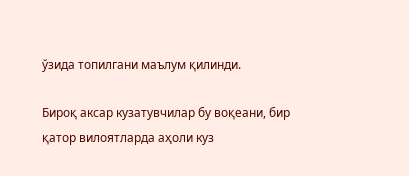ўзида топилгани маълум қилинди.

Бироқ аксар кузатувчилар бу воқеани, бир қатор вилоятларда аҳоли куз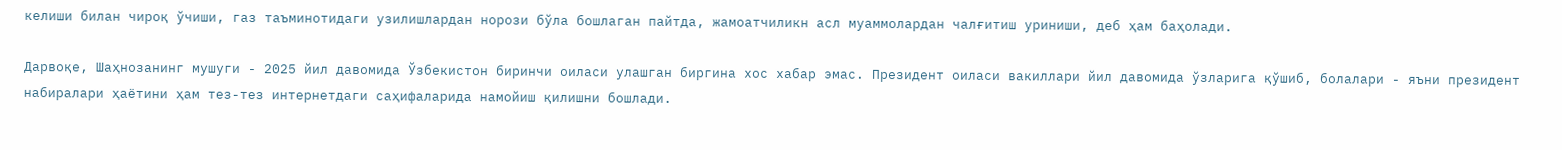келиши билан чироқ ўчиши, газ таъминотидаги узилишлардан норози бўла бошлаган пайтда, жамоатчиликн асл муаммолардан чалғитиш уриниши, деб ҳам баҳолади.

Дарвоқе, Шаҳнозанинг мушуги - 2025 йил давомида Ўзбекистон биринчи оиласи улашган биргина хос хабар эмас. Президент оиласи вакиллари йил давомида ўзларига қўшиб, болалари - яъни президент набиралари ҳаётини ҳам тез-тез интернетдаги саҳифаларида намойиш қилишни бошлади.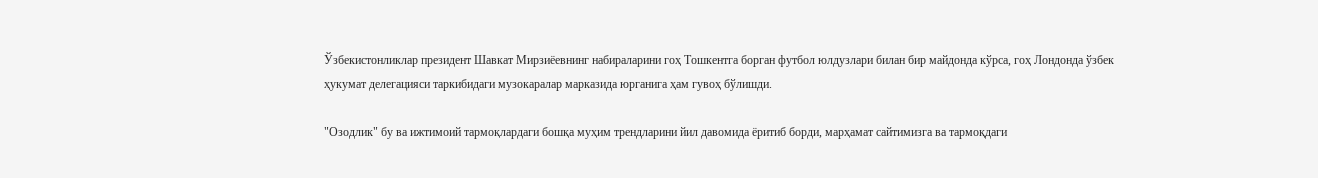Ўзбекистонликлар президент Шавкат Мирзиёевнинг набираларини гоҳ Тошкентга борган футбол юлдузлари билан бир майдонда кўрса, гоҳ Лондонда ўзбек ҳукумат делегацияси таркибидаги музокаралар марказида юрганига ҳам гувоҳ бўлишди.

"Озодлик" бу ва ижтимоий тармоқлардаги бошқа муҳим трендларини йил давомида ёритиб борди, марҳамат сайтимизга ва тармоқдаги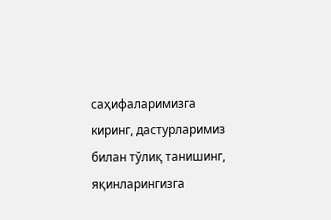саҳифаларимизга киринг, дастурларимиз билан тўлиқ танишинг, яқинларингизга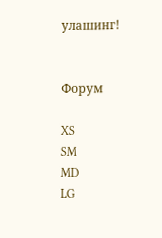улашинг!


Форум

XS
SM
MD
LG